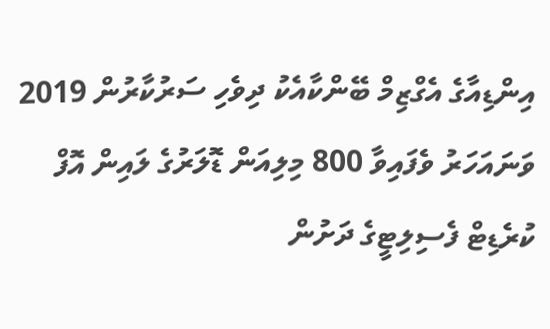އިންޑިއާގެ އެގްޒިމް ބޭންކާއެކު ދިވެހި ސަރުކާރުން 2019 ވަނައަހަރު ވެފައިވާ 800 މިލިއަން ޑޮލަރުގެ ލައިން އޮފް ކުރެޑިޓް ފެސިލިޓީގެ ދަށުން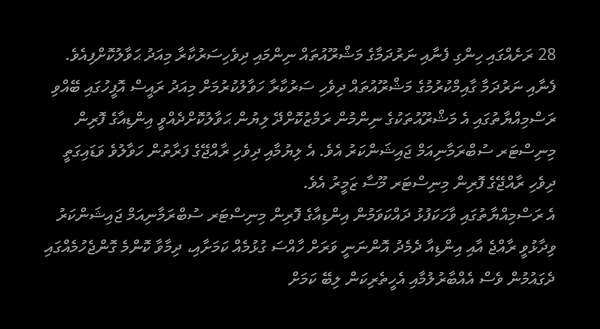28 ރަށެއްގައި ހިންގި ފެނާއި ނަރުދަމާގެ މަޝްރޫއުތައް ނިންމައި ދިވެހިސަރުކާރާ މިއަދު ޙަވާލުކޮށްފިއެވެ.
ފެނާއި ނަރުދަމާ ގާއިމްކުރުމުގެ މަޝްރޫއުތައް ދިވެހި ސަރުކާރާ ހަވާލުކުރުމަށް މިއަދު ރައީސް އޮފީހުގައި ބޭއްވި ރަސްމިއްޔާތުގައި އެ މަޝްރޫއުތަކުގެ ނިންމުން ރަމްޒުކޮށްދޭ ލިޔުން ޙަވާލުކޮށްދެއްވީ އިންޑިއާގެ ފޮރިން މިނިސްޓަރ ސުބްރަމާނިއަމް ޖައިޝަންކަރު އެވެ. އެ ލިޔުމާއި ދިވެހި ރާއްޖޭގެ ފަރާތުން ހަވާލުވެ ވަޑައިގަތީ ދިވެހި ރާއްޖޭގެ ފޮރިން މިނިސްޓަރ މޫސާ ޒަމީރު އެވެ.
އެ ރަސްމިއްޔާތުގައި ވާހަކަފުޅު ދައްކަވަމުން އިންޑިއާގެ ފޮރިން މިނިސްޓަރ ސުބްރަމާނިއަމް ޖައިޝަންކަރު ވިދާޅުވީ ރާއްޖެ އާއި އިންޑިއާ ދެމެދު އޮންނަނީ ވަރަށް ހާއްސަ ގުޅުމެއް ކަމަށާއި، ދިމާވާ ކޮންމެ ގޮންޖެހުމެއްގައި ދެގައުމުން ވެސް އެއްބާރުލުމާއި އެހީތެރިކަން ލިބޭ ކަމަށް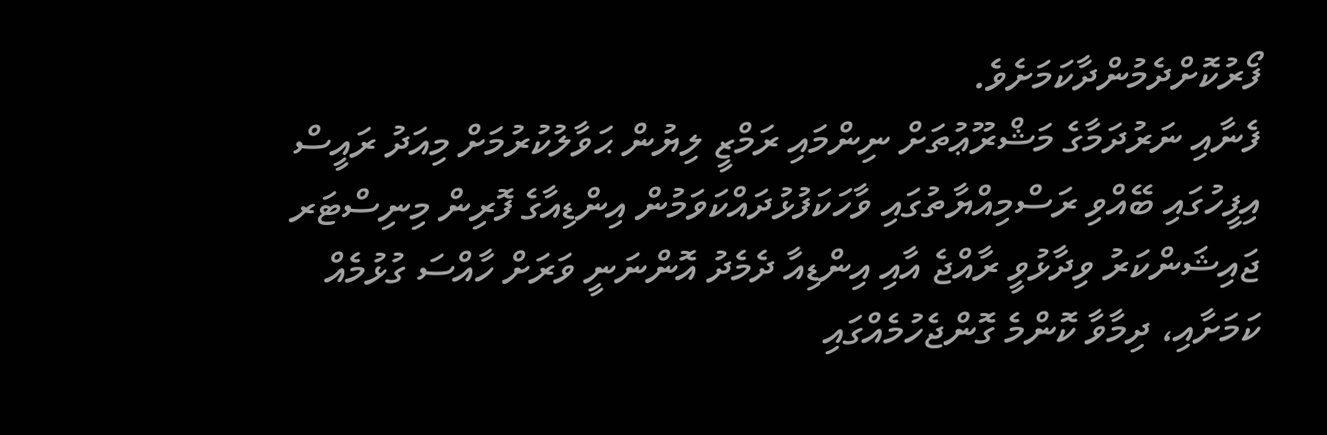ފޯރުކޮށްދެމުންދާކަމަށެވެ.
ފެނާއި ނަރުދަމާގެ މަޝްރޫޢުތަށް ނިންމައި ރަމްޒީ ލިޔުން ޙަވާލުކުރުމަށް މިއަދު ރައީސް އިފީހުގައި ބޭއްވި ރަސްމިއްޔާތުގައި ވާހަކަފުޅުދައްކަވަމުން އިންޑިއާގެ ފޮރިން މިނިސްޓަރ ޖައިޝަންކަރު ވިދާޅުވީ ރާއްޖެ އާއި އިންޑިއާ ދެމެދު އޮންނަނީ ވަރަށް ހާއްސަ ގުޅުމެއް ކަމަށާއި، ދިމާވާ ކޮންމެ ގޮންޖެހުމެއްގައި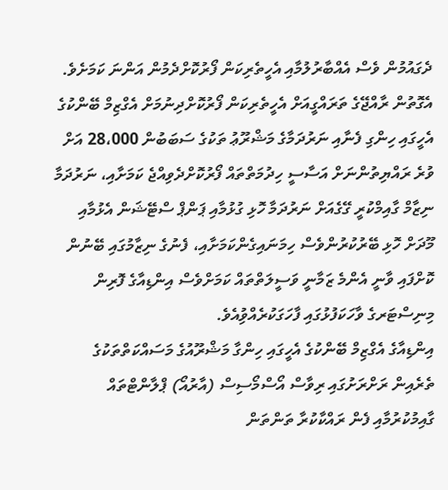ދެގައުމުން ވެސް އެއްބާރުލުމާއި އެހީތެރިކަން ފޯރުކޮށްދެމުން އަންނަ ކަމަށެވެ.
އެގޮތުން ރާއްޖޭގެ ތަރައްގީއަށް އެހީތެރިކަން ފޯރުކޮށްދިނުމަށް އެގްޒިމް ބޭންކުގެ އެހީގައި ހިންގި ފެނާއި ނަރުދަމާގެ މަޝްރޫޢު ތަކުގެ ސަބަބުން 28،000 އަށް ވުރެ ރައްޔިތުންނަށް އަސާސީ ހިދުމަތްތައް ފޯރުކޮށްދެވިއްޖެ ކަމަށާއި، ނަރުދަމާ ނިޒާމް ގާއިމްކުރީ ގޭގެއަށް ނަރުދަމާ ހޮޅި ގުޅުމާއި ޕަންޕް ސްޓޭޝަން އެޅުމާއި މޫދަށް ހޮޅި ބޭރުކުރުންވެސް ހިމަނައިގެންކަމަށާއި، ފެނުގެ ނިޒާމުގައި ބޭނުން ކޮށްފައި ވާނީ އެންމެ ޒަމާނީ ވަސީލަތްތައް ކަމަށްވެސް އިންޑިއާގެ ފޮރިން މިނިސްޓަރގެ ވާހަކަފުޅުގައި ފާހަގަކުރެއްވުިއެވެ.
އިންޑިއާގެ އެގްޒިމް ބޭންކުގެ އެހީގައި ހިންގާ މަޝްރޫއުގެ މަސައްކަތްތަކުގެ ތެރެއިން ރަށްރަށުގައި ރިވާސް އޯސްމޯސިސް (އާރުއޯ) ޕްލާންޓްތައް ގާއިމުކުރުމާއި ފެން ރައްކާކުރާ ތަންތަން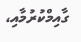ގާއިމްކުރުމާއި،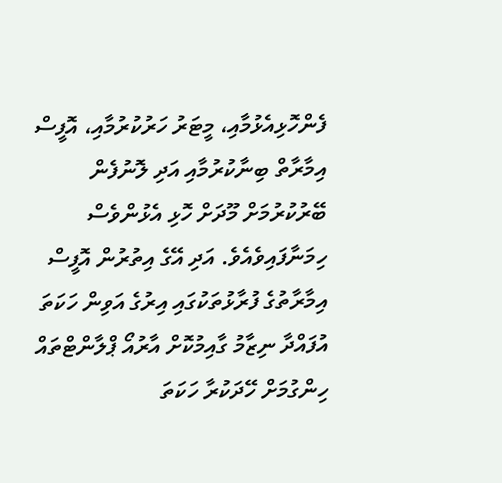ފެންހޮޅިއެޅުމާއި، މީޓަރު ހަރުކުރުމާއި، އޮފީސް އިމާރާތް ބިނާކުރުމާއި އަދި ލޮނުފެން ބޭރުކުރުމަށް މޫދަށް ހޮޅި އެޅުންވެސް ހިމަނާފައިވެއެވެ. އަދި އޭގެ އިތުރުން އޮފީސް އިމާރާތުގެ ފުރާޅުތަކުގައި އިރުގެ އަވިން ހަކަތަ އުފައްދާ ނިޒާމު ގާއިމުކޮށް އާރުއޯ ޕްލާންޓްތައް ހިންގުމަށް ހޭދަކުރާ ހަކަތަ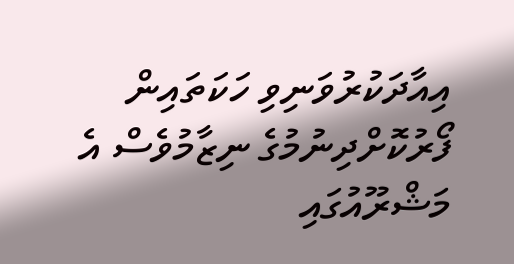އިއާދަކުރުވަނިވި ހަކަތައިން ފޯރުކޮށްދިނުމުގެ ނިޒާމުވެސް އެ މަޝްރޫއުގައި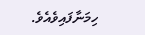ހިމަނާފައިވެއެވެ.